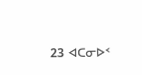23 ᐊᑕᓂᐅᑉ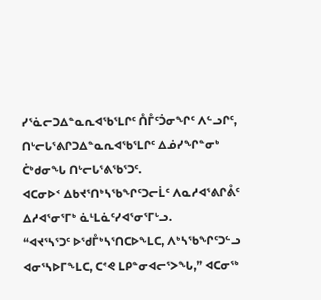ᓯᕐᓈᓕᑐᐃᓐᓇᕆᐊᖃᕐᒪᒋᑦ ᑍᒤᑦᑑᓂᖏᑦ ᐱᓪᓗᒋᑦ, ᑎᒡᓕᒐᕐᕕᒋᑐᐃᓐᓇᕆᐊᖃᕐᒪᒋᑦ ᐃᓅᓯᖏᓐᓂᒃ ᑖᒃᑯᓂᖓ ᑎᒡᓕᒐᕐᕕᖃᕐᑐᑦ.
ᐊᑕᓂᐅᑉ ᐃᑲᔪᕐᑎᒃᓴᖃᖏᑦᑐᓕᒫᑦ ᐱᓇᓱᐊᕐᕕᒋᕔᑦ ᐃᓱᐊᕐᓂᕐᒥᒃ ᓈᒻᒪᓈᑦᓯᐊᕐᓂᕐᒥᒡᓗ.
“ᐊᔪᕐᓴᕐᑐᑦ ᐅᖁᒤᒃᓴᕐᑎᑕᐅᖕᒪᑕ, ᐱᒃᓴᖃᖏᑦᑐᓪᓗ ᐊᓂᕐᓴᐅᒥᖕᒪᑕ, ᑕᕝᕙ ᒪᑭᓐᓂᐊᓕᕐᐳᖓ,” ᐊᑕᓂᖅ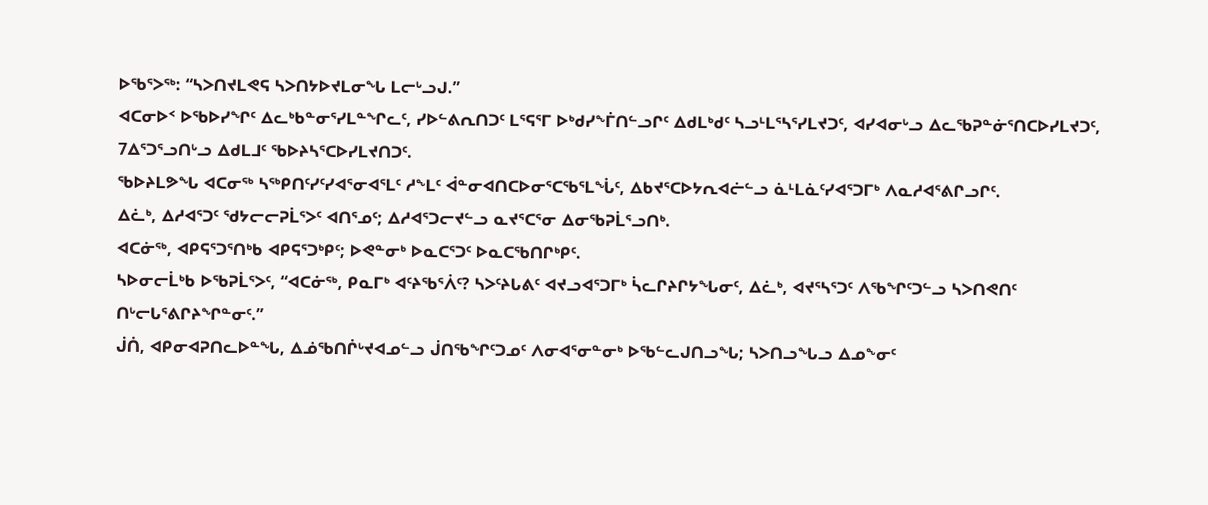ᐅᖃᕐᐳᖅ: “ᓴᐳᑎᔪᒪᕙᕋ ᓴᐳᑎᔭᐅᔪᒪᓂᖓ ᒪᓕᒡᓗᒍ.”
ᐊᑕᓂᐅᑉ ᐅᖃᐅᓯᖏᑦ ᐃᓚᒃᑲᓐᓂᕐᓯᒪᓐᖏᓚᑦ, ᓯᐅᓪᕕᕆᑎᑐᑦ ᒪᕐᕋᕐᒥ ᐅᒃᑯᓯᖕᒦᑎᓪᓗᒋᑦ ᐃᑯᒪᒃᑯᑦ ᓴᓗᒻᒪᕐᓴᕐᓯᒪᔪᑐᑦ, ᐊᓯᐊᓂᒡᓗ ᐃᓚᖃᕈᓐᓃᕐᑎᑕᐅᓯᒪᔪᑐᑦ, 7ᐃᕐᑐᕐᓗᑎᒡᓗ ᐃᑯᒪᒧᑦ ᖃᐅᔨᓴᕐᑕᐅᓯᒪᔪᑎᑐᑦ.
ᖃᐅᔨᒪᕗᖓ ᐊᑕᓂᖅ ᓴᖅᑭᑎᑦᓯᑦᓯᐊᕐᓂᐊᕐᒪᑦ ᓱᖕᒪᑦ ᐋᓐᓂᐊᑎᑕᐅᓂᕐᑕᖃᕐᒪᖔᑦ, ᐃᑲᔪᕐᑕᐅᔭᕆᐊᓖᓪᓗ ᓈᒻᒪᓈᑦᓯᐊᕐᑐᒥᒃ ᐱᓇᓱᐊᕐᕕᒋᓗᒋᑦ.
ᐃᓛᒃ, ᐃᓱᐊᕐᑐᑦ ᖁᔭᓕᓕᕈᒫᕐᐳᑦ ᐊᑎᕐᓄᑦ; ᐃᓱᐊᕐᑐᓕᔪᓪᓗ ᓇᔪᕐᑕᕐᓂ ᐃᓂᖃᕈᒫᕐᓗᑎᒃ.
ᐊᑕᓃᖅ, ᐊᑭᕋᕐᑐᕐᑎᒃᑲ ᐊᑭᕋᕐᑐᒃᑭᑦ; ᐅᕙᓐᓂᒃ ᐅᓇᑕᕐᑐᑦ ᐅᓇᑕᖃᑎᒋᒃᑭᑦ.
ᓴᐅᓂᓕᒫᒃᑲ ᐅᖃᕈᒫᕐᐳᑦ, “ᐊᑕᓃᖅ, ᑭᓇᒥᒃ ᐊᑦᔨᖃᕐᐲᑦ? ᓴᐳᑦᔨᒐᕕᑦ ᐊᔪᓗᐊᕐᑐᒥᒃ ᓵᓚᒋᔨᒋᔭᖓᓂᑦ, ᐃᓛᒃ, ᐊᔪᕐᓴᕐᑐᑦ ᐱᖃᖏᑦᑐᓪᓗ ᓴᐳᑎᕙᑎᑦ ᑎᒡᓕᒐᕐᕕᒋᔨᖏᓐᓂᑦ.”
ᒎᑏ, ᐊᑭᓂᐊᕈᑎᓚᐅᓐᖓ, ᐃᓅᖃᑎᒌᒡᔪᐊᓄᓪᓗ ᒎᑎᖃᖏᑦᑐᓄᑦ ᐱᓂᐊᕐᓂᓐᓂᒃ ᐅᖃᓪᓚᒍᑎᓗᖓ; ᓴᐳᑎᓗᖓᓗ ᐃᓄᖕᓂᑦ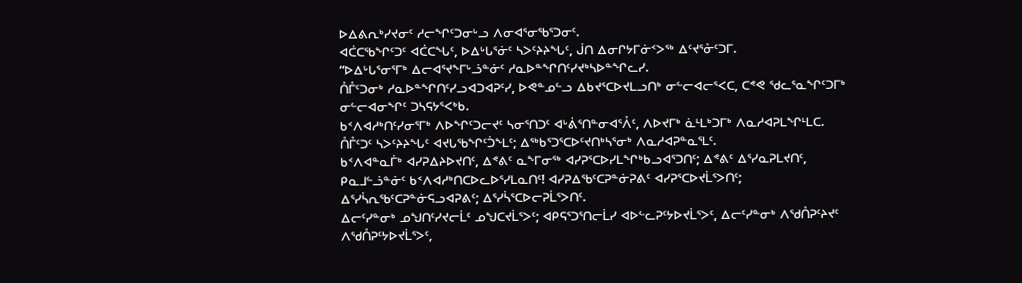ᐅᐃᕕᕆᒃᓯᔪᓂᑦ ᓱᓕᖏᑦᑐᓂᒡᓗ ᐱᓂᐊᕐᓂᖃᕐᑐᓂᑦ.
ᐊᑖᑕᖃᖏᑦᑐᑦ ᐊᑖᑕᖓᑦ, ᐅᐃᒡᒐᕐᓃᑦ ᓴᐳᑦᔨᔨᖓᑦ, ᒎᑎ ᐃᓂᒋᔭᒥᓃᑉᐳᖅ ᐃᑦᔪᕐᓁᑦᑐᒥ.
“ᐅᐃᒡᒐᕐᓂᕐᒥᒃ ᐃᓕᐊᕐᔪᖕᒥᒡᓘᓐᓃᑦ ᓱᓇᐅᓐᖏᑎᑦᓯᔪᒃᓴᐅᓐᖏᓚᓯ.
ᑍᒤᑦᑐᓂᒃ ᓱᓇᐅᓐᖏᑎᑦᓯᓗᐊᑐᐊᕈᑦᓯ, ᐅᕙᓐᓄᓪᓗ ᐃᑲᔪᕐᑕᐅᔪᒪᓗᑎᒃ ᓂᓪᓕᐊᓕᕐᐸᑕ, ᑕᕝᕙ ᖁᓚᕐᓇᖏᑦᑐᒥᒃ ᓂᓪᓕᐊᓂᖏᑦ ᑐᓴᕋᔭᕐᐸᒃᑲ.
ᑲᑉᐱᐊᓱᒃᑎᑦᓯᓂᕐᒥᒃ ᐱᐅᖏᑦᑐᓕᔪᑦ ᓴᓂᕐᑎᑐᑦ ᐊᒡᕖᕐᑎᓐᓂᐊᕐᐰᑦ, ᐱᐅᔪᒥᒃ ᓈᒻᒪᒃᑐᒥᒃ ᐱᓇᓱᐊᕈᒪᖏᒻᒪᑕ.
ᑍᒤᑦᑐᑦ ᓴᐳᑦᔨᔨᖓᑦ ᐊᔪᒐᖃᖏᑦᑑᖕᒪᑦ; ᐃᖅᑲᕐᑐᕐᑕᐅᑦᔪᑎᒃᓴᕐᓂᒃ ᐱᓇᓱᐊᕈᓐᓇᕐᒪᑦ.
ᑲᑉᐱᐊᓐᓇᒦᒃ ᐊᓯᕈᐃᔨᐅᔪᑎᑦ, ᐃᕝᕕᑦ ᓇᖕᒥᓂᖅ ᐊᓯᕈᕐᑕᐅᓯᒪᖏᒃᑲᓗᐊᕐᑐᑎᑦ; ᐃᕝᕕᑦ ᐃᕐᓯᓇᕈᒪᔪᑎᑦ, ᑭᓇᒧᓪᓘᓐᓃᑦ ᑲᑉᐱᐊᓱᒃᑎᑕᐅᓚᐅᕐᓯᒪᓇᑎᑦ! ᐊᓯᕈᐃᖃᑦᑕᕈᓐᓃᕈᕕᑦ ᐊᓯᕈᕐᑕᐅᔪᒫᕐᐳᑎᑦ; ᐃᕐᓯᓵᕆᖃᑦᑕᕈᓐᓃᕋᓗᐊᕈᕕᑦ; ᐃᕐᓯᓵᕐᑕᐅᓕᕈᒫᕐᐳᑎᑦ.
ᐃᓕᑦᓯᓐᓂᒃ ᓄᖑᑎᑦᓯᔪᓕᒫᑦ ᓄᖑᑕᔪᒫᕐᐳᑦ; ᐊᑭᕋᕐᑐᕐᑎᓕᒫᓯ ᐊᐅᓪᓚᕈᑦᔭᐅᔪᒫᕐᐳᑦ, ᐃᓕᑦᓯᓐᓂᒃ ᐱᖁᑍᕈᑦᔨᔪᑦ ᐱᖁᑍᕈᑦᔭᐅᔪᒫᕐᐳᑦ,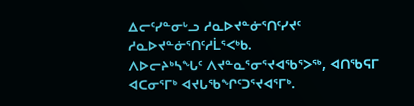ᐃᓕᑦᓯᓐᓂᒡᓗ ᓱᓇᐅᔪᓐᓃᕐᑎᑦᓯᔪᑦ ᓱᓇᐅᔪᓐᓃᕐᑎᑦᓱᒫᕐᐸᒃᑲ.
ᐱᐅᓕᔨᒃᓴᖓᑦ ᐱᔪᓐᓇᕐᓂᕐᔪᐊᖃᕐᐳᖅ, ᐊᑎᖃᕋᒥ ᐊᑕᓂᕐᒥᒃ ᐊᔪᒐᖃᖏᑦᑐᕐᔪᐊᕐᒥᒃ.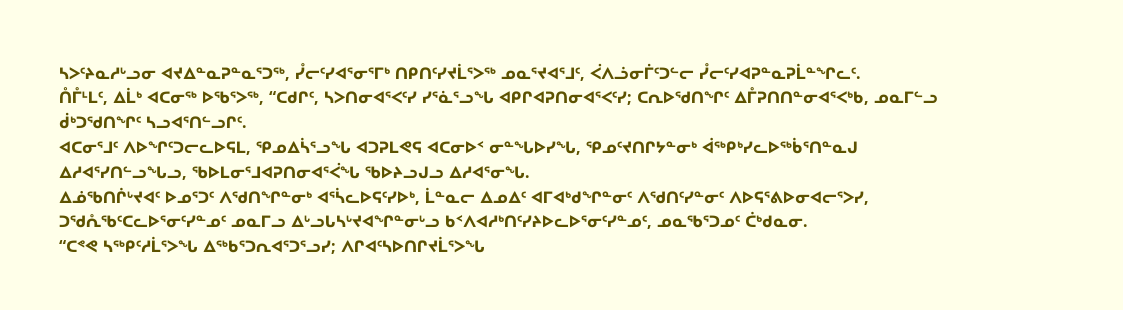ᓴᐳᑦᔨᓇᓱᒡᓗᓂ ᐊᔪᐃᓐᓇᕈᓐᓇᕐᑐᖅ, ᓮᓕᑦᓯᐊᕐᓂᕐᒥᒃ ᑎᑭᑎᑦᓯᔪᒫᕐᐳᖅ ᓄᓇᕐᔪᐊᕐᒧᑦ, ᐹᐱᓘᓂᒦᑦᑐᓪᓕ ᓮᓕᑦᓯᐊᕈᓐᓇᕈᒫᓐᖏᓚᑦ.
ᑍᒤᒻᒪᑦ, ᐃᒫᒃ ᐊᑕᓂᖅ ᐅᖃᕐᐳᖅ, “ᑕᑯᒋᑦ, ᓴᐳᑎᓂᐊᕐᐸᑦᓯ ᓯᕐᓈᕐᓗᖓ ᐊᑭᒋᐊᕈᑎᓂᐊᕐᐸᑦᓯ; ᑕᕆᐅᖁᑎᖏᑦ ᐃᒤᕈᑎᑎᓐᓂᐊᕐᐸᒃᑲ, ᓄᓇᒥᓪᓗ ᑰᒃᑐᖁᑎᖏᑦ ᓴᓗᐊᕐᑎᓪᓗᒋᑦ.
ᐊᑕᓂᕐᒧᑦ ᐱᐅᖏᑦᑐᓕᓚᐅᕋᒪ, ᕿᓄᐃᓵᕐᓗᖓ ᐊᑐᕈᒪᕙᕋ ᐊᑕᓂᐅᑉ ᓂᓐᖓᐅᓯᖓ, ᕿᓄᑦᔪᑎᒋᔭᓐᓂᒃ ᐋᖅᑭᒃᓯᓚᐅᖅᑳᕐᑎᓐᓇᒍ ᐃᓱᐊᕐᓯᑎᓪᓗᖓᓗ, ᖃᐅᒪᓂᕐᒧᐊᕈᑎᓂᐊᕐᐹᖓ ᖃᐅᔨᓗᒍᓗ ᐃᓱᐊᕐᓂᖓ.
ᐃᓅᖃᑎᒌᒡᔪᐊᑦ ᐅᓄᕐᑐᑦ ᐱᖁᑎᖏᓐᓂᒃ ᐊᕐᓵᓚᐅᕋᑦᓯᐅᒃ, ᒫᓐᓇᓕ ᐃᓄᐃᑦ ᐊᒥᐊᒃᑯᖏᓐᓂᑦ ᐱᖁᑎᑦᓯᓐᓂᑦ ᐱᐅᕋᕐᕕᐅᓂᐊᓕᕐᐳᓯ, ᑐᖁᕅᖃᑦᑕᓚᐅᕐᓂᑦᓯᓐᓄᑦ ᓄᓇᒥᓗ ᐃᒡᓗᒐᓴᒡᔪᐊᖏᓐᓂᒡᓗ ᑲᑉᐱᐊᓱᒃᑎᑦᓯᔨᐅᓚᐅᕐᓂᑦᓯᓐᓄᑦ, ᓄᓇᖃᕐᑐᓄᑦ ᑖᒃᑯᓇᓂ.
“ᑕᕝᕙ ᓴᖅᑭᑦᓱᒫᕐᐳᖓ ᐃᖅᑲᕐᑐᕆᐊᕐᑐᕐᓗᓯ; ᐱᒋᐊᑦᓴᐅᑎᒋᔪᒫᕐᐳᖓ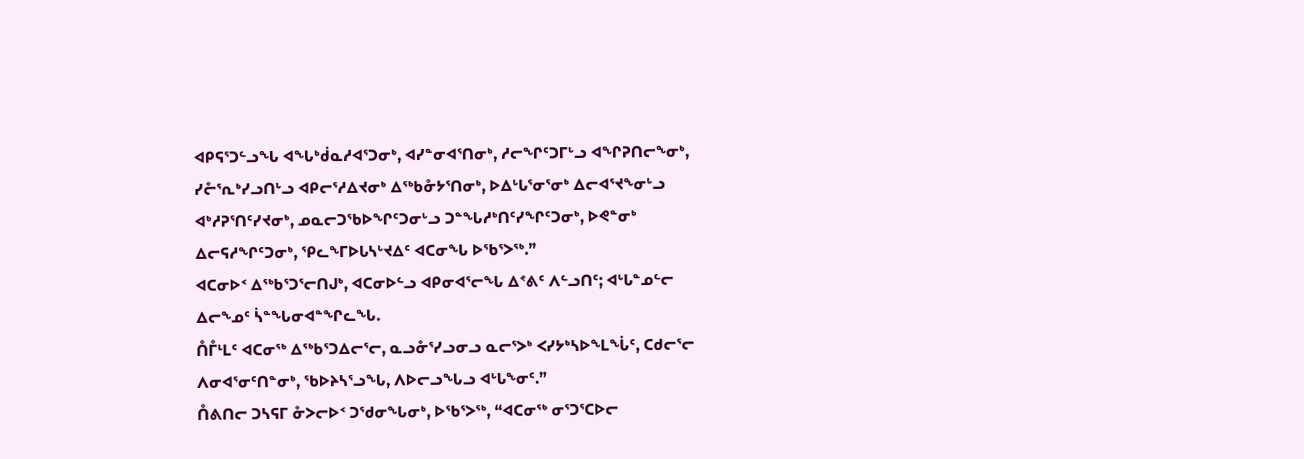ᐊᑭᕋᕐᑐᓪᓗᖓ ᐊᖓᒃᑰᓇᓱᐊᕐᑐᓂᒃ, ᐊᓯᓐᓂᐊᕐᑎᓂᒃ, ᓱᓕᖏᑦᑐᒥᒡᓗ ᐊᖏᕈᑎᓕᖕᓂᒃ, ᓯᓔᕐᕆᒃᓯᓗᑎᒡᓗ ᐊᑭᓕᕐᓱᐃᔪᓂᒃ ᐃᖅᑲᓁᔭᕐᑎᓂᒃ, ᐅᐃᒡᒐᕐᓂᕐᓂᒃ ᐃᓕᐊᕐᔪᖕᓂᒡᓗ ᐊᒃᓱᕈᕐᑎᑦᓯᔪᓂᒃ, ᓄᓇᓕᑐᖃᐅᖏᑦᑐᓂᒡᓗ ᑐᓐᖓᓱᒃᑎᑦᓯᖏᑦᑐᓂᒃ, ᐅᕙᓐᓂᒃ ᐃᓕᕋᓱᖏᑦᑐᓂᒃ, ᕿᓚᖕᒥᐅᒐᓴᒡᔪᐃᑦ ᐊᑕᓂᖓ ᐅᖃᕐᐳᖅ.”
ᐊᑕᓂᐅᑉ ᐃᖅᑲᕐᑐᕐᓕᑎᒍᒃ, ᐊᑕᓂᐅᓪᓗ ᐊᑭᓂᐊᕐᓕᖓ ᐃᕝᕕᑦ ᐱᓪᓗᑎᑦ; ᐊᒡᒐᓐᓄᓪᓕ ᐃᓕᖕᓄᑦ ᓵᓐᖓᓂᐊᓐᖏᓚᖓ.
ᑍᒤᒻᒪᑦ ᐊᑕᓂᖅ ᐃᖅᑲᕐᑐᐃᓕᕐᓕ, ᓇᓗᓁᕐᓯᓗᓂᓗ ᓇᓕᕐᐳᒃ ᐸᓯᔭᒃᓴᐅᖕᒪᖔᑦ, ᑕᑯᓕᕐᓕ ᐱᓂᐊᕐᓂᑦᑎᓐᓂᒃ, ᖃᐅᔨᓴᕐᓗᖓ, ᐱᐅᓕᓗᖓᓗ ᐊᒡᒐᖕᓂᑦ.”
ᑍᕕᑎᓕ ᑐᓴᕋᒥ ᓁᐳᓕᐅᑉ ᑐᖁᓂᖓᓂᒃ, ᐅᖃᕐᐳᖅ, “ᐊᑕᓂᖅ ᓂᕐᑐᕐᑕᐅᓕ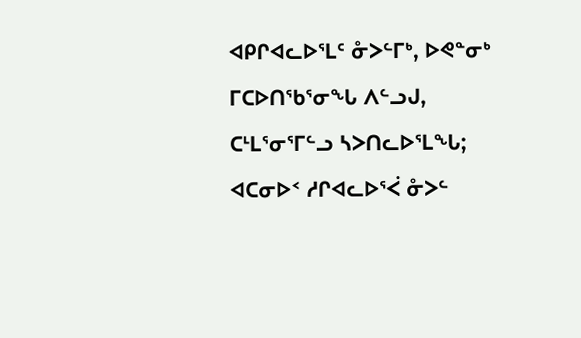ᐊᑭᒋᐊᓚᐅᕐᒪᑦ ᓁᐳᓪᒥᒃ, ᐅᕙᓐᓂᒃ ᒥᑕᐅᑎᖃᕐᓂᖓ ᐱᓪᓗᒍ, ᑕᒻᒪᕐᓂᕐᒥᓪᓗ ᓴᐳᑎᓚᐅᕐᒪᖓ; ᐊᑕᓂᐅᑉ ᓱᒋᐊᓚᐅᕐᐹ ᓁᐳᓪ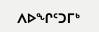ᐱᐅᖏᑦᑐᒥᒃ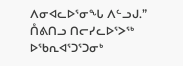ᐱᓂᐊᓚᐅᕐᓂᖓ ᐱᓪᓗᒍ.” ᑍᕕᑎᓗ ᑎᓕᓯᓚᐅᕐᐳᖅ ᐅᖃᕆᐊᕐᑐᕐᑐᓂᒃ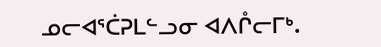ᓄᓕᐊᕐᑖᕈᒪᓪᓗᓂ ᐊᐱᒊᓕᒥᒃ.